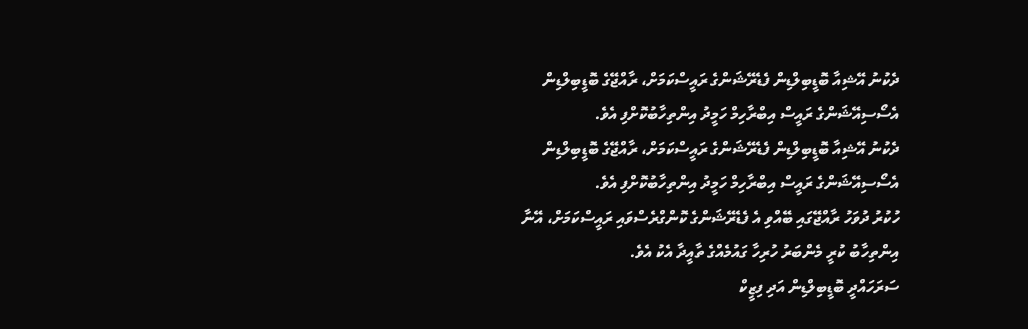ދެކުނު އޭޝިއާ ބޮޑީބިލްޑިން ފެޑެރޭޝަންގެ ރައީސްކަމަށް، ރާއްޖޭގެ ބޮޑީބިލްޑިން އެސޯސިއޭޝަންގެ ރައީސް އިބްރާހިމް ހަމީދު އިންތިހާބުކޮށްފި އެވެ.
ދެކުނު އޭޝިއާ ބޮޑީބިލްޑިން ފެޑެރޭޝަންގެ ރައީސްކަމަށް، ރާއްޖޭގެ ބޮޑީބިލްޑިން އެސޯސިއޭޝަންގެ ރައީސް އިބްރާހިމް ހަމީދު އިންތިހާބުކޮށްފި އެވެ.
ހުކުރު ދުވަހު ރާއްޖޭގައި ބޭއްވި އެ ފެޑެރޭޝަންގެ ކޮންގްރެސްވައި ރައީސްކަމަށް، އޭނާ އިންތިހާބު ކުރީ މެންބަރު ހުރިހާ ގައުމެއްގެ ތާއީދާ އެކު އެވެ.
ސަރަހައްދީ ބޮޑީބިލްޑިން އަދި ފިޒީކް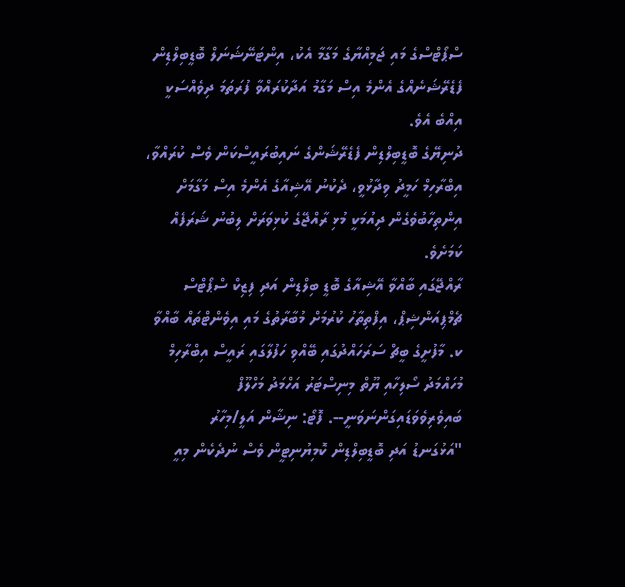ސްޕޯޓްސްގެ މައި ޖަމިއްޔާގެ މަގާމާ އެކު، އިންޓަނޭޝަނަލް ބޮޑީބިލްޑިން ފެޑެރޭޝަނެއްގެ އެންމެ އިސް މަގާމު އަދާކުރައްވާ ފުރަތަމަ ދިވެއްސަކީ އިއްބެ އެވެ.
ދުނިޔޭގެ ބޮޑީބިލްޑިން ފެޑެރޭޝަންގެ ނައިބުރައީސްކަން ވެސް ކުރައްވާ، އިބްރާހިމް ހަމީދު ވިދާޅުވީ، ދެކުނު އޭޝިއާގެ އެންމެ އިސް މަގާމަށް އިންތިހާބުވެގެން ދިއުމަކީ މުޅި ރާއްޖޭގެ ކުޅިވަރަށް ލިބުނު ޝަރަފެއް ކަމަށެވެ.
ރާއްޖޭގައި ބާއްވާ އޭޝިއާގެ ބޮޑީ ބިލްޑިން އަދި ފިޒިކް ސްޕޯޓްސް ޗެމްޕިއަންޝިޕް، އިފްތިތާހު ކުރުމަށް މުބާރާތުގެ މައި އިވެންޓްތައް ބާއްވާ ކ. މާފުށީގެ ބީޗް ސަރަހައްދުގައި ބޭއްވި ހަފުލާގައި ރައީސް އިބްރާހިމް މުހައްމަދު ސޯލިހާއި ޔޫތް މިނިސްޓަރު އަހްމަދު މަހްލޫފް ބައިވެރިވެވަޑައިގަންނަވަނީ--. ފޮޓޯ: ނިޝާން އަލީ/މިހާރު
"އަޅުގަނޑު އަދި ބޮޑީބިލްޑިން ކޮމިޔުނިޓީން ވެސް ނުދެކެން މިއީ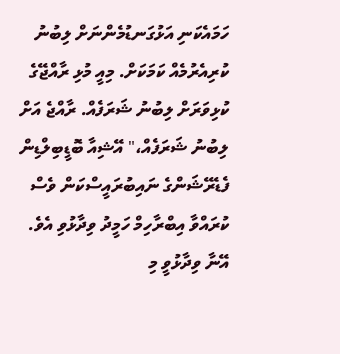ހަމައެކަނި އަޅުގަނޑުމެންނަށް ލިބުނު ކުރިއެރުމެއް ކަމަކަށް. މިއީ މުޅި ރާއްޖޭގެ ކުޅިވަރަށް ލިބުނު ޝަރަފެއް. ރާއްޖެ އަށް ލިބުނު ޝަރަފެއް،" އޭޝިއާ ބޮޑީބިލްޑިން ފެޑެރޭޝަންގެ ނައިބުރައީސްކަން ވެސް ކުރައްވާ އިބްރާހިމް ހަމީދު ވިދާޅުވި އެވެ.
އޭނާ ވިދާޅުވީ މި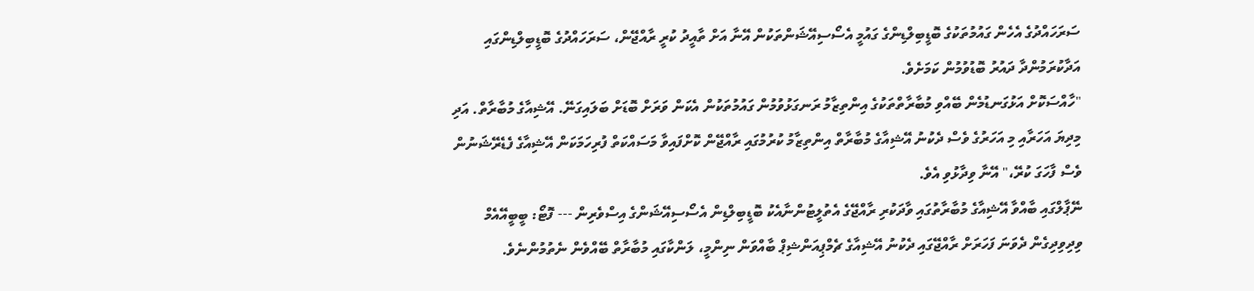ސަރަހައްދުގެ އެހެން ގައުމުތަކުގެ ބޮޑީބިލްޑިންގެ ގައުމީ އެސޯސިއޭޝަންތަކުން އޭނާ އަށް ތާއީދު ކުރީ ރާއްޖޭން، ސަރަހައްދުގެ ބޮޑީބިލްޑިންގައި އަދާކުރަމުންދާ ދައުރު ބޮޑުވުމުން ކަމަށެވެ.
"ހާއްސަކޮށް އަޅުގަނޑުމެން ބޭއްވި މުބާރާތްތަކުގެ އިންތިޒާމު ރަނގަޅުވުމުން ގައުމުތަކުން އެކަން ވަރަށް ބޮޑަށް ބަލައިގަނޭ. އޭޝިއާގެ މުބާރާތް. އަދި މިދިޔަ އަހަރާއި މި އަހަރުގެ ވެސް ދެކުނު އޭޝިއާގެ މުބާރާތް އިންތިޒާމު ކުރުމުގައި ރާއްޖޭން ކޮށްފައިވާ މަސައްކަތް ފުރިހަމަކަން އޭޝިއާގެ ފެޑެރޭޝަނުން ވެސް ފާހަގަ ކުރޭ،" އޭނާ ވިދާޅުވި އެވެ.
ނޭޕާލްގައި ބާއްވާ އޭޝިއާގެ މުބާރާތުގައި ވާދަކުރި ރާއްޖޭގެ އެތުލީޓުންނާއެކު ބޮޑީބިލްޑިން އެސޯސިއޭޝަންގެ އިސްވެރިން --- ފޮޓޯ: ބީބީއޭއެމް
ވިދިވިދިގެން ދެވަނަ ފަހަރަށް ރާއްޖޭގައި ދެކުނު އޭޝިއާގެ ޗެމްޕިއަންޝިޕް ބާއްވަން ނިންމީ، ލަންކާގައި މުބާރާތް ބޭއްވެން ނެތުމުންނެވެ.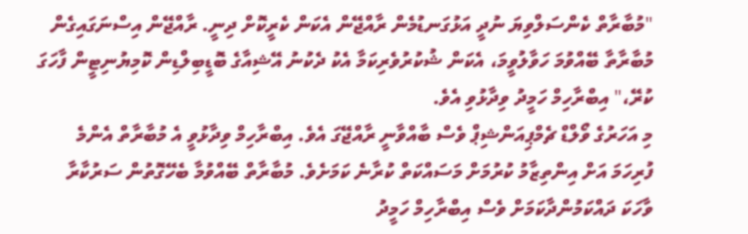"މުބާރާތް ކެންސަލްވިޔަ ނުދީ އަޅުގަނޑުމެން ރާއްޖޭން އެކަން ކެރީކޮށް ދިނީ. ރާއްޖޭން އިސްނަގައިގެން މުބާރާތާ ބޭއްވުމަ ހަވާލުވީމަ، އެކަން ޝުކުރުވެރިކަމާ އެކު ދެކުނު އޭޝިއާގެ ބޮޑީބިލްޑިން ކޮމިޔުނިޓީން ފާހަގަ ކުރޭ،" އިބްރާހިމް ހަމީދު ވިދާޅުވި އެވެ.
މި އަހަރުގެ ވޯލްޑް ޗެމްޕިއަންޝިޕް ވެސް ބާއްވާނީ ރާއްޖޭގަ އެވެ. އިބްރާހިމް ވިދާޅުވީ އެ މުބާރާތް އެންމެ ފުރިހަމަ އަށް އިންތިޒާމު ކުރުމަށް މަސައްކަތް ކުރާނެ ކަމަށެވެ. މުބާރާތް ބޭއްވުމާ ބެހޭގޮތުން ސަރުކާރާ ވާހަކަ ދައްކަމުންދާކަމަށް ވެސް އިބްރާހިމް ހަމީދު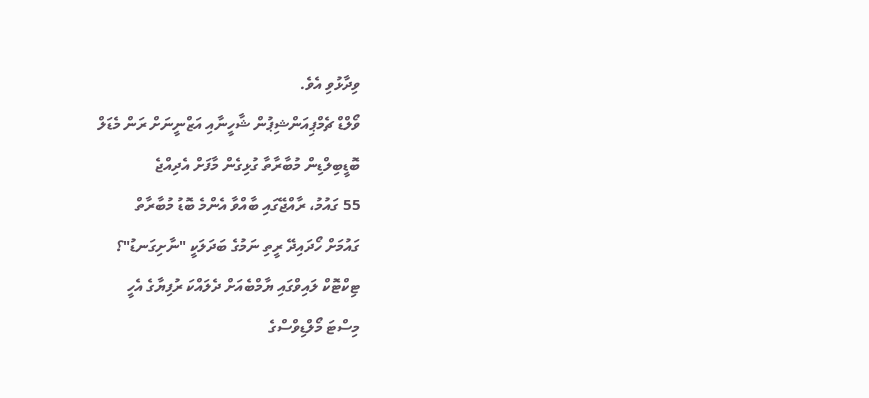ވިދާޅުވި އެވެ.
ވޯލްޑް ޗެމްޕިއަންޝިޕުން ޝާހީނާއި އަޒްނީނަށް ރަން މެޑަލް
ބޮޑީބިލްޑިން މުބާރާތާ ގުޅިގެން މާފަށް އެދިއްޖެ
55 ގައުމު، ރާއްޖޭގައި ބާއްވާ އެންމެ ބޮޑު މުބާރާތް
ގައުމަށް ހޯދައިދޭ ރީތި ނަމުގެ ބަދަލަކީ "ނާށިގަނޑު"؟
ޓިކްޓޮކް ލައިވްގައި ޔާމްބެއަށް ދެލައްކަ ރުފިޔާގެ އެހީ
މިސްޓަ މޯލްޑިވްސްގެ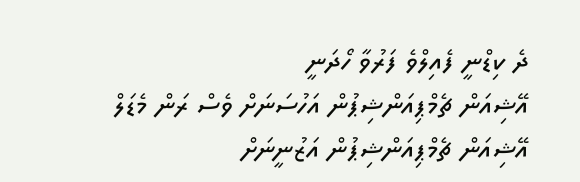ދެ ކިޑްނީ ފެއިލްވެ ފަރުވާ ހޯދަނީ
އޭޝިއަން ޗެމްޕިއަންޝިޕުން އަހުސަނަށް ވެސް ރަން މެޑަލް
އޭޝިއަން ޗެމްޕިއަންޝިޕުން އަޒުނީނަށް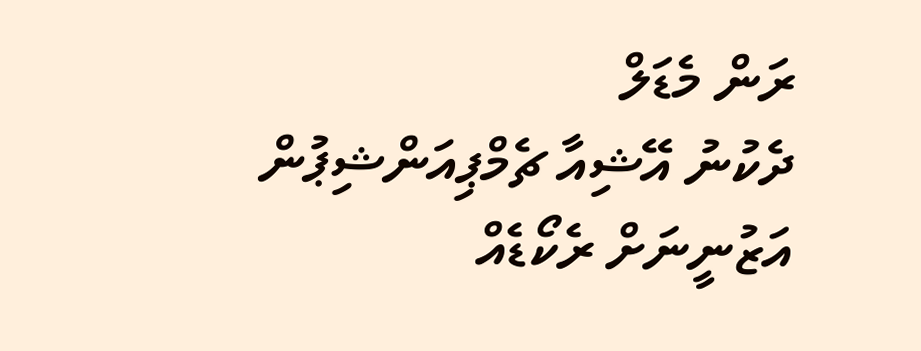ރަން މެޑަލް
ދެކުނު އޭޝިއާ ޗެމްޕިއަންޝިޕުން އަޒުނީނަށް ރެކޯޑެއް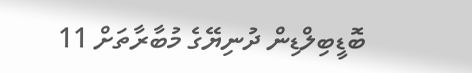ބޮޑީބިލްޑިން ދުނިޔޭގެ މުބާރާތަށް 11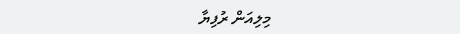މިލިއަން ރުފިޔާ